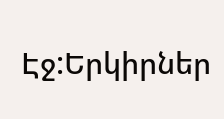Էջ:Երկիրներ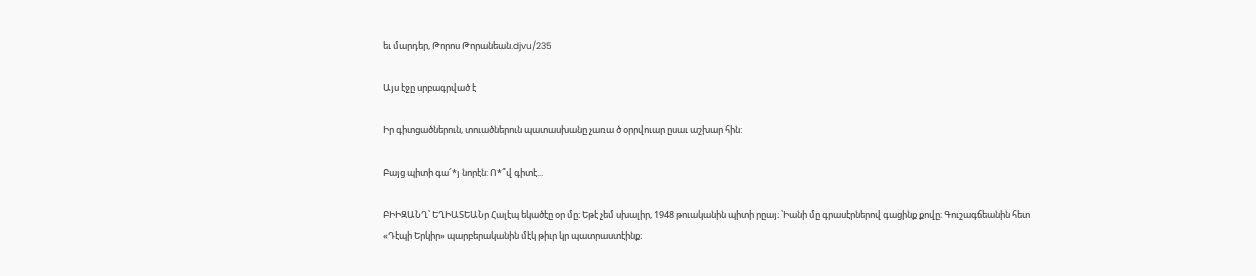եւ մարդեր, Թորոս Թորանեան.djvu/235

Այս էջը սրբագրված է

Իր գիտցածներուն, տուածներուն պատասխանը չառա ծ օրրվուար ըսաւ աշխար հին:

Բայց պիտի գա՜*յ նորէն: Ո*՞վ գիտէ...

ԲԻԻԶԱՆՂ՝ ԵՂԻԱՏԵԱՆր Հալէպ եկածէը օր մը։ Եթէ չեմ սխալիր, 1948 թուականին պիտի րըայ։ ՝Իանի մը գրասէրներով գացինք քովը։ Գուշագճեանին հետ «Դէպի Երկիր» պարբերականին մէկ թիւր կր պատրաստէինք։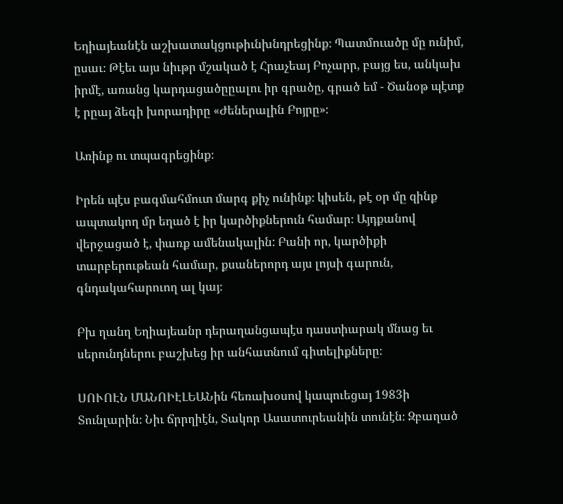Եղիայեանէն աշխատակցութիւնխնդրեցինք։ Պատմուածը մը ունիմ, ըսաւ։ Թէեւ այս նիւթր մշակած է Հրաչեայ Բոչարր, բայց ես, անկախ իրմէ, առանց կարդացածըըալու իր գրածը, գրած եմ - Ծանօթ պէտք է րըայ ձեգի խորադիրը «Ժեներալին Բոյրը»։

Առինք ու տպագրեցինք։

Իրեն պէս բագմահմուտ մարգ քիչ ունինք։ կիսեն, թէ օր մը զինք ապտակող մր եղած է իր կարծիքներուն համար։ Այդքանով վերջացած է, փառք ամենակալին: Բանի որ, կարծիքի տարբերութեան համար, քսաներորդ այս լոյսի գարուն, գնդակահարուող ալ կայ։

Բխ ղանղ Եղիայեանր դերաղանցապէս դաստիարակ մնաց եւ սերունդներու բաշխեց իր անհատնում գիտելիքները։

ՍՈՒՈԷՆ ՄԱՆՈԻԷԼԵԱՆին հեռախօսով կապուեցայ 1983ի Տունլարին։ Նիւ ճրրղիէն, Տակոր Ասատուրեանին տունէն։ Զբաղած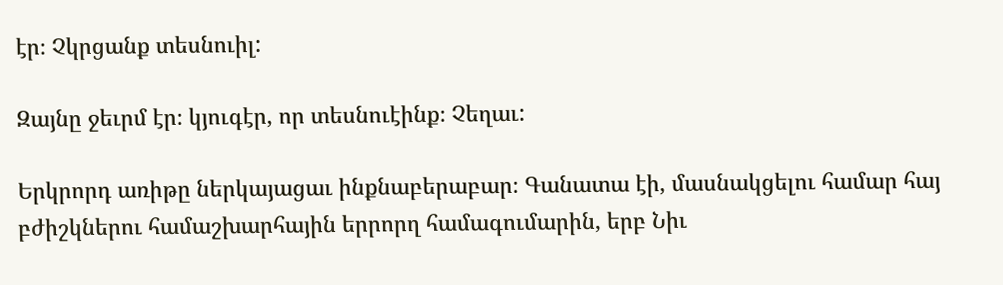էր։ Չկրցանք տեսնուիլ:

Զայնը ջեւրմ էր։ կյուգէր, որ տեսնուէինք։ Չեղաւ:

Երկրորդ առիթը ներկայացաւ ինքնաբերաբար։ Գանատա էի, մասնակցելու համար հայ բժիշկներու համաշխարհային երրորղ համագումարին, երբ Նիւ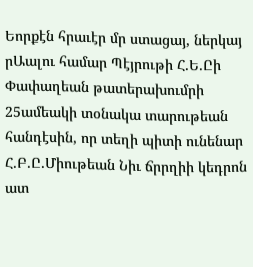Եորքէն հրաւէր մր ստացայ, ներկայ րԱալու համար Պէյրութի Հ.Ե.Ըի Փափաղեան թատերախումրի 25ամեակի տօնակա տարութեան հանդէսին, որ տեղի պիտի ունենար Հ.Բ.Ը.Միութեան Նիւ ճրրղիի կեդրոն ատ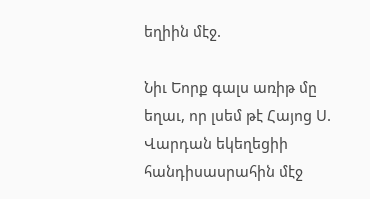եղիին մէջ.

Նիւ Եորք գալս առիթ մը եղաւ, որ լսեմ թէ Հայոց Ս. Վարդան եկեղեցիի հանդիսասրահին մէջ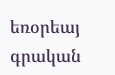եռօրեայ գրական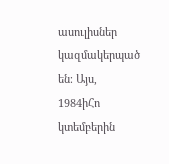ասուլիսներ կազմակերպած են։ Այս, 1984իՀո կտեմբերին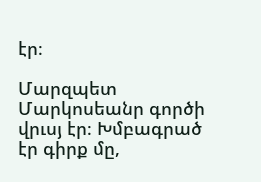էր։

Մարզպետ Մարկոսեանր գործի վրւսյ էր։ Խմբագրած էր գիրք մը,